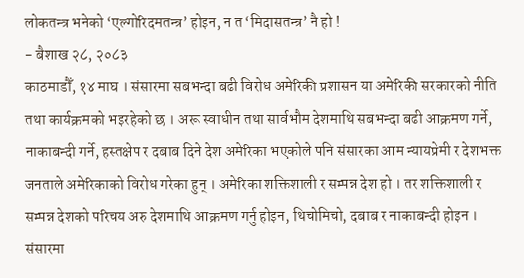लोकतन्त्र भनेको ‘एल्गोरिदमतन्त्र’ होइन, न त ‘मिदासतन्त्र’ नै हो !
- बैशाख २८, २०८३
काठमाडौँ, १४ माघ । संसारमा सबभन्दा बढी विरोध अमेरिकी प्रशासन या अमेरिकी सरकारको नीति तथा कार्यक्रमको भइरहेको छ । अरू स्वाधीन तथा सार्वभौम देशमाथि सबभन्दा बढी आक्रमण गर्ने, नाकाबन्दी गर्ने, हस्तक्षेप र दबाब दिने देश अमेरिका भएकोले पनि संसारका आम न्यायप्रेमी र देशभक्त जनताले अमेरिकाको विरोध गरेका हुन् । अमेरिका शक्तिशाली र सम्पन्न देश हो । तर शक्तिशाली र सम्पन्न देशको परिचय अरु देशमाथि आक्रमण गर्नु होइन, थिचोमिचो, दबाब र नाकाबन्दी होइन । संसारमा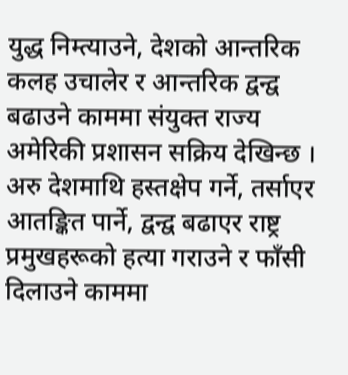युद्ध निम्त्याउने, देशको आन्तरिक कलह उचालेर र आन्तरिक द्वन्द्व बढाउने काममा संयुक्त राज्य अमेरिकी प्रशासन सक्रिय देखिन्छ । अरु देशमाथि हस्तक्षेप गर्ने, तर्साएर आतङ्कित पार्ने, द्वन्द्व बढाएर राष्ट्र प्रमुखहरूको हत्या गराउने र फाँसी दिलाउने काममा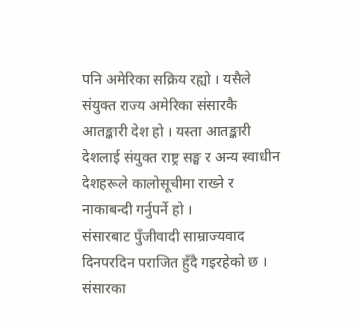पनि अमेरिका सक्रिय रह्यो । यसैले संयुक्त राज्य अमेरिका संसारकै आतङ्कारी देश हो । यस्ता आतङ्कारी देशलाई संयुक्त राष्ट्र सङ्घ र अन्य स्वाधीन देशहरूले कालोसूचीमा राख्ने र नाकाबन्दी गर्नुपर्ने हो ।
संसारबाट पुँजीवादी साम्राज्यवाद दिनपरदिन पराजित हुँदै गइरहेको छ । संसारका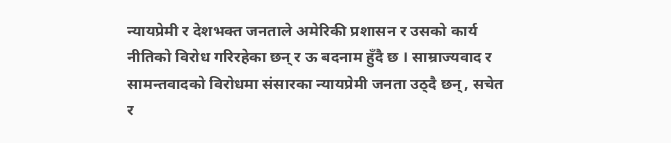न्यायप्रेमी र देशभक्त जनताले अमेरिकी प्रशासन र उसको कार्य नीतिको विरोध गरिरहेका छन् र ऊ बदनाम हुँदै छ । साम्राज्यवाद र सामन्तवादको विरोधमा संसारका न्यायप्रेमी जनता उठ्दै छन्, सचेत र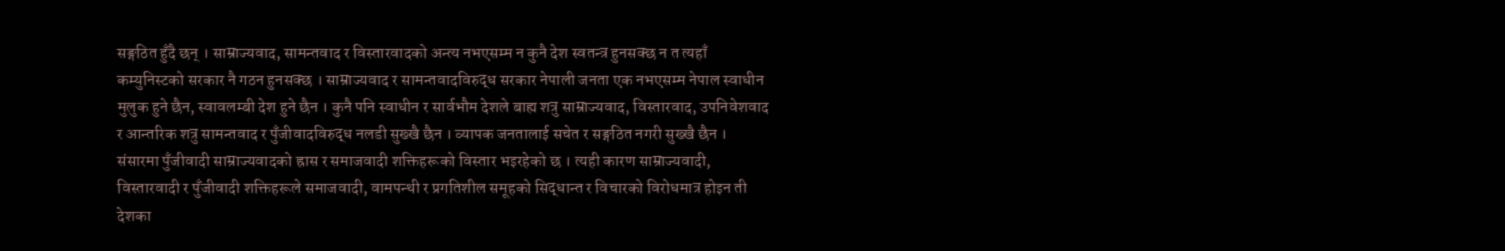सङ्गठित हुँदै छन् । साम्राज्यवाद, सामन्तवाद र विस्तारवादको अन्त्य नभएसम्म न कुनै देश स्वतन्त्र हुनसक्छ न त त्यहाँ कम्युनिस्टको सरकार नै गठन हुनसक्छ । साम्राज्यवाद र सामन्तवादविरुद्ध सरकार नेपाली जनता एक नभएसम्म नेपाल स्वाधीन मुलुक हुने छैन, स्वावलम्बी देश हुने छैन । कुनै पनि स्वाधीन र सार्वभौम देशले बाह्य शत्रु साम्राज्यवाद, विस्तारवाद, उपनिवेशवाद र आन्तरिक शत्रु सामन्तवाद र पुँजीवादविरुद्ध नलडी सुख्खै छैन । व्यापक जनतालाई सचेत र सङ्गठित नगरी सुख्खै छैन ।
संसारमा पुँजीवादी साम्राज्यवादको ह्रास र समाजवादी शक्तिहरूको विस्तार भइरहेको छ । त्यही कारण साम्राज्यवादी, विस्तारवादी र पुँजीवादी शक्तिहरूले समाजवादी, वामपन्थी र प्रगतिशील समूहको सिद्धान्त र विचारको विरोधमात्र होइन ती देशका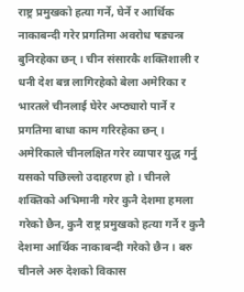राष्ट्र प्रमुखको हत्या गर्ने, घेर्ने र आर्थिक नाकाबन्दी गरेर प्रगतिमा अवरोध षड्यन्त्र बुनिरहेका छन् । चीन संसारकै शक्तिशाली र धनी देश बन्न लागिरहेको बेला अमेरिका र भारतले चीनलाई घेरेर अप्ठ्यारो पार्ने र प्रगतिमा बाधा काम गरिरहेका छन् । अमेरिकाले चीनलक्षित गरेर व्यापार युद्ध गर्नु यसको पछिल्लो उदाहरण हो । चीनले शक्तिको अभिमानी गरेर कुनै देशमा हमला गरेको छैन, कुनै राष्ट्र प्रमुखको हत्या गर्ने र कुनै देशमा आर्थिक नाकाबन्दी गरेको छैन । बरु चीनले अरु देशको विकास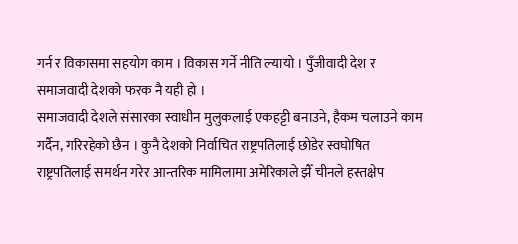गर्न र विकासमा सहयोग काम । विकास गर्ने नीति ल्यायो । पुँजीवादी देश र समाजवादी देशको फरक नै यही हो ।
समाजवादी देशले संसारका स्वाधीन मुलुकलाई एकहट्टी बनाउने, हैकम चलाउने काम गर्दैन, गरिरहेको छैन । कुनै देशको निर्वाचित राष्ट्रपतिलाई छोडेर स्वघोषित राष्ट्रपतिलाई समर्थन गरेर आन्तरिक मामिलामा अमेरिकाले झैँ चीनले हस्तक्षेप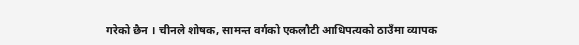गरेको छैन । चीनले शोषक, सामन्त वर्गको एकलौटी आधिपत्यको ठाउँमा व्यापक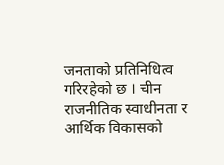जनताको प्रतिनिधित्व गरिरहेको छ । चीन राजनीतिक स्वाधीनता र आर्थिक विकासको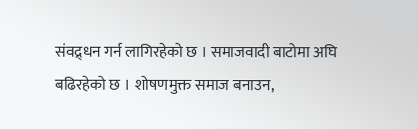संवद्र्धन गर्न लागिरहेको छ । समाजवादी बाटोमा अघि बढिरहेको छ । शोषणमुक्त समाज बनाउन,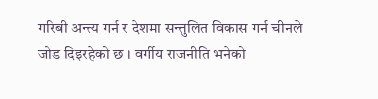गरिबी अन्त्य गर्न र देशमा सन्तुलित विकास गर्न चीनले जोड दिइरहेको छ । वर्गीय राजनीति भनेको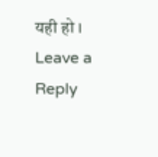यही हो ।
Leave a Reply